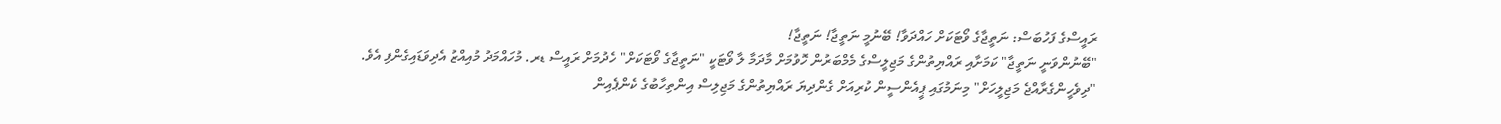ރައީސްގެ ފަހުބަސް: ނަތީޖާގެ ވޯޓަކަށް ހައްދަވާ! ބޭނުމީ ނަތީޖާ! ނަތީޖާ!
"ބޭނުންވަނީ ނަތީޖާ" ކަމަށާއި ރައްޔިތުންގެ މަޖިލީސްގެ މެމްބަރުން ހޮވުމަށް މާދަމާ ލާ ވޯޓަކީ "ނަތީޖާގެ ވޯޓަކަށް" ހެދުމަށް ރައީސް ޑރ. މުހައްމަދު މުއިއްޒު އެދިވަޑައިގެންފި އެވެ.
"ދިވެހީންގެރާއްޖެ މަޖިލީހަށް" މިނަމުގައި ޕީއެންސީން ކުރިއަށް ގެންދިޔަ ރައްޔިތުންގެ މަޖިލިސް އިންތިހާބުގެ ކެންޕެއިން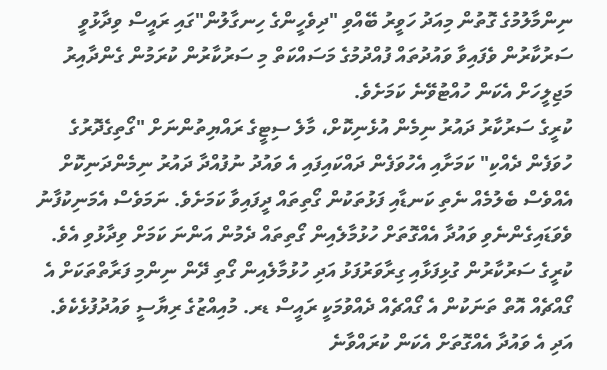ނިންމާލުމުގެ ގޮތުން މިއަދު ހަވީރު ބޭއްވި "ދިވެހީންގެ ހިނގާލުން"ގައި ރައީސް ވިދާޅުވީ ސަރުކާރުން ވެފައިވާ ވައުދުތައް ފުއްދުމުގެ މަސައްކަތް މި ސަރުކާރުން ކުރަމުން ގެންދާއިރު މަޖިލީހަށް އެކަން ހުއްޓުވޭނެ ކަމަށެވެ.
ކުރީގެ ސަރުކާރު ދައުރު ނިމެން އުޅެނިކޮށް، މާލެ ސިޓީގެ ރައްޔިތުންނަށް "ގޯތިގެދޮރުގެ ހުވަފެން ދެއްކި" ކަމަށާއި އެހުވަފެން ދައްކައިފައި އެ ވައުދު ނުފުއްދާ ދައުރު ނިމެންދަނިކޮށް އެއްވެސް ބެލުމެއް ނެތި ކަނޑާއި ފަޅުތަކުން ގޯތިތައް ދީފައިވާ ކަމަށެވެ. ނަމަވެސް އެމަނިކުފާނު ވެވަޑައިގެންނެވި ވައުދާ އެއްގޮތަށް ހުޅުމާލެއިން ގޯތިތައް ދެމުން އަންނަ ކަމަށް ވިދާޅުވި އެވެ.
ކުރީގެ ސަރުކާރުން ގުޅިފަޅާއި ގިރާވަރުފަޅު އަދި ހުޅުމާލެއިން ގޯތި ދޭން ނިންމި ފަރާތްތަކަށް އެ ގޯއްޗެއް އޮތް ތަނަކުން އެ ގޯއްޗެއް ދެއްވުމަކީ ރައީސް ޑރ. މުއިއްޒުގެ ރިޔާސީ ވައުދުފުޅެކެވެ. އަދި އެ ވައުދާ އެއްގޮތަށް އެކަން ކުރައްވާނެ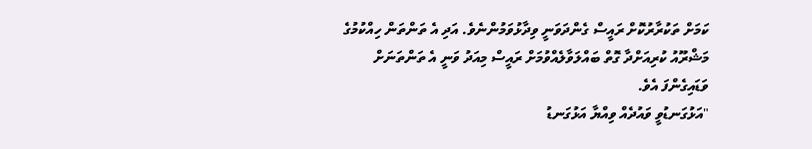ކަމަށް ތަކުރާރުކޮށް ރައީސް ގެންދަވަނީ ވިދާޅުވަމުންނެވެ. އަދި އެ ތަންތަން ހިއްކުމުގެ މަޝްރޫއު ކުރިއަށްދާ ގޮތް ބައްލަވާލެއްވުމަށް ރައީސް މިއަދު ވަނީ އެ ތަންތަނަށް ވަޑައިގެންފަ އެވެ.
"އަޅުގަނޑުވީ ވައުދެއް ވިއްޔާ އަޅުގަނޑު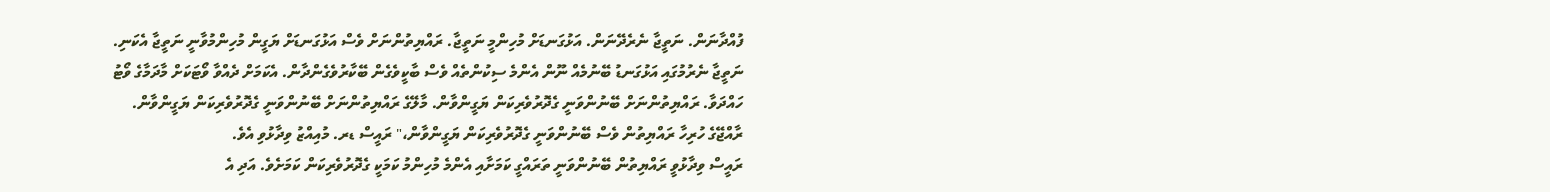ފުއްދާނަން. ނަތީޖާ ނެރެދޭނަން. އަޅުގަނޑަށް މުހިންމީ ނަތީޖާ. ރައްޔިތުންނަށް ވެސް އަޅުގަނޑަށް ޔަގީން މުހިންމުވާނީ ނަތީޖާ އެކަނި. ނަތީޖާ ނެރުމުގައި އަޅުގަނޑު ބޭނުމެއް ނޫން އެންމެ ސިކުންތެއް ވެސް ބާކީވެގެން ބޭކާރުވެގެންދާން. އެކަމަށް ދެއްވާ ވޯޓަކަށް މާދަމާގެ ވޯޓު ހައްދަވާ. ރައްޔިތުންނަށް ބޭނުންވަނީ ގެދޮރުވެރިކަން ޔަގީންވާން. މާލޭގެ ރައްޔިތުންނަށް ބޭނުންވަނީ ގެދޮރުވެރިކަން ޔަގީންވާން. ރާއްޖޭގެ ހުރިހާ ރައްޔިތުން ވެސް ބޭނުންވަނީ ގެދޮރުވެރިކަން ޔަގީންވާން،" ރައީސް ޑރ. މުއިއްޒު ވިދާޅުވި އެވެ.
ރައީސް ވިދާޅުވީ ރައްޔިތުން ބޭނުންވަނީ ތަރައްގީ ކަމަށާއި އެންމެ މުހިންމު ކަމަކީ ގެދޮރުވެރިކަން ކަމަށެވެ. އަދި އެ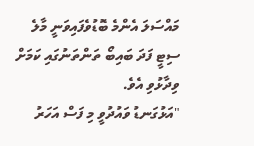މައްސަލަ އެންމެ ބޮޑުވެފައިވަނީ މާލެ ސިޓީ ފަދަ ބައިބޯ ތަންތަނުގައި ކަމަށް ވިދާޅުވި އެވެ.
"އަޅުގަނޑު ވައުދުވީ މި ފަސް އަހަރު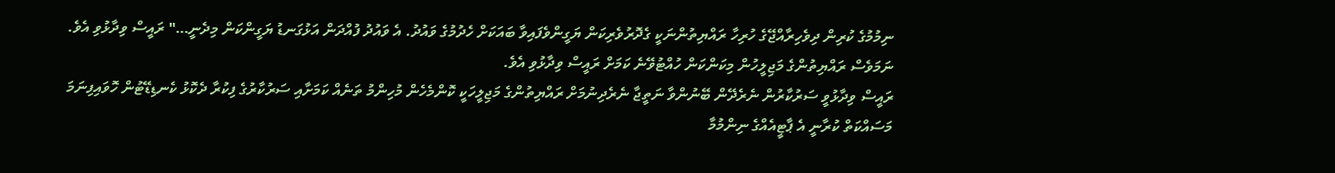ނިމުމުގެ ކުރިން ދިވެހިރާއްޖޭގެ ހުރިހާ ރައްޔިތުންނަކީ ގެދޮރުވެރިކަން ޔަގީންވެފައިވާ ބައަކަށް ހެދުމުގެ ވައުދު. އެ ވައުދު ފުއްދަން އަޅުގަނޑު ޔަގީންކަން މިދެނީ…" ރައީސް ވިދާޅުވި އެވެ. ނަމަވެސް ރައްޔިތުންގެ މަޖިލީހުން މިކަންކަން ހުއްޓުވޭނެ ކަމަށް ރައީސް ވިދާޅުވި އެވެ.
ރައީސް ވިދާޅުވީ ސަރުކާރުން ނެރެދޭން ބޭނުންވާ ނަތީޖާ ނެރެދިނުމަށް ރައްޔިތުންގެ މަޖިލީހަކީ ކޮންމެހެން މުހިންމު ތަނެއް ކަމަށާއި ސަރުކާރުގެ ފިކުރާ ދެކޮޅު ކެނޑިޑޭޓުން ހޮވައިފިނަމަ މަސައްކަތް ކުރާނީ އެ ޕާޓީއެއްގެ ނިންމުމާ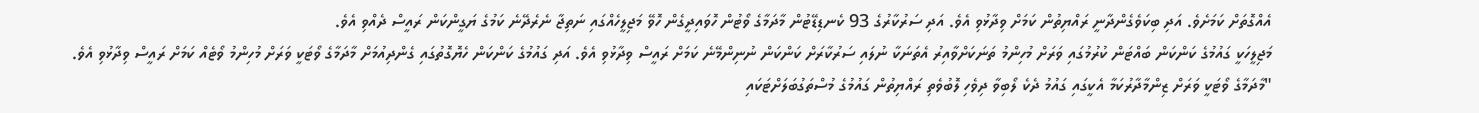އެއްގޮތަށް ކަމަށެވެ. އަދި ބިކަވެގެންދާނީ ރައްޔިތުން ކަމަށް ވިދާޅުވި އެވެ. އަދި ސަރުކާރުގެ 93 ކެނޑިޑޭޓުން މާދަމާގެ ވޯޓުން ހޮވައިދީގެން ހޮވޭ މަޖިލީހެއްގައި ނަތިޖާ ނެރެދޭނެ ކަމުގެ ޔަގީންކަން ރައީސް ދެއްވި އެވެ.
މަޖިލީހަކީ ގައުމުގެ ކަންކަން ބައްޓަން ކުރުމުގައި ވަރަށް މުހިންމު ތަނަކަށްވާއިރު އެތަނަކާ ނުލައި ސަރުކާރަށް ކަންކަން ނުނިންމޭނެ ކަމަށް ރައީސް ވިދާޅުވި އެވެ. އަދި ގައުމުގެ ކަންކަން ހެޔޮގޮތުގައި ގެންދިއުމަށް މާދަމާގެ ވޯޓަކީ ވަރަށް މުހިންމު ވޯޓެއް ކަމަށް ރައީސް ވިދާޅުވި އެވެ.
"މާދަމާގެ ވޯޓަކީ ވަރަށް ޒިންމާދާރުކަމާ އެކީގައި ގައުމު ދެކެ ލޯބިވާ ދިވެހި ލޮބުވެތި ރައްޔިތުން ގައުމުގެ މުސްތަގުބަލަށްޓަކައި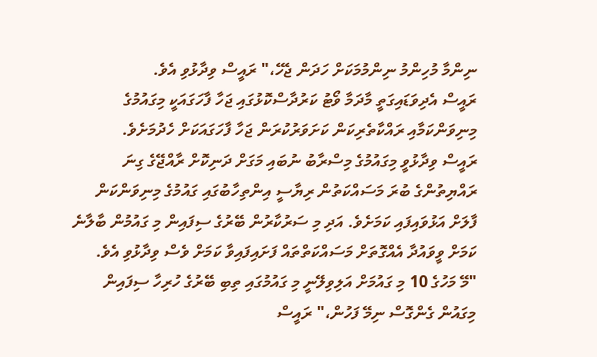ނިންމާ މުހިންމު ނިންމުމަކަށް ހަދަން ޖެހޭ،" ރައީސް ވިދާޅުވި އެވެ.
ރައީސް އެދިވަޑައިގަތީ މާދަމާ ވޯޓު ކަރުދާސްކޮޅުގައި ޖަހާ ފާހަގައަކީ މިގައުމުގެ މިނިވަންކަމާއި ރައްކާތެރިކަން ކަށަވަރުކުރަން ޖަހާ ފާހަގައަކަށް ހެދުމަށެވެ.
ރައީސް ވިދާޅުވީ މިގައުމުގެ މިސްރާބު ނުބައި މަގަށް ދަނިކޮށް ރާއްޖޭގެ ގިނަ ރައްޔިތުންގެ ބުރަ މަސައްކަތުން ރިޔާސީ އިންތިހާބުގައި ގައުމުގެ މިނިވަންކަން ފާލަށް އަޅުވައިފައި ކަމަށެވެ. އަދި މި ސަރުކާރުން ބޭރުގެ ސިފައިން މި ގައުމުން ބާލާނެ ކަމަށް ވީވައުދާ އެއްގޮތަށް މަސައްކަތްތައް ފަށައިފައިވާ ކަމަށް ވެސް ވިދާޅުވި އެވެ.
"މޭ މަހުގެ 10 މި ގައުމަށް އަލިވިލޭނީ މި ގައުމުގައި ތިބި ބޭރުގެ ހުރިހާ ސިފައިން މިގައުން ގެންގޮސް ނިމޭ ފަހުން،" ރައީސް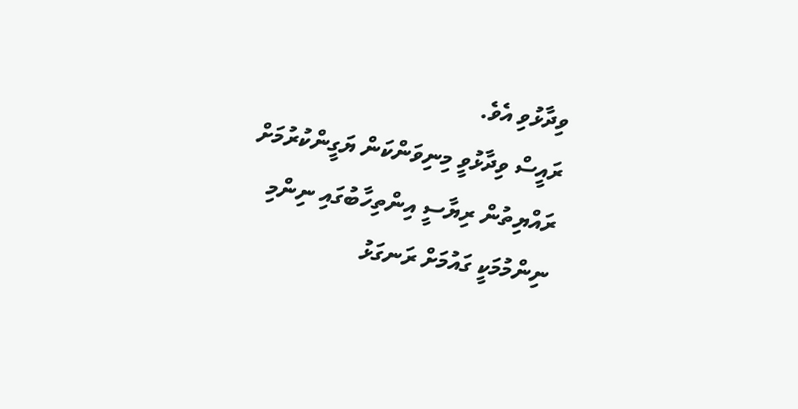ވިދާޅުވި އެވެ.
ރައީސް ވިދާޅުވީ މިނިވަންކަން ޔަގީންކުރުމަށް ރައްޔިތުން ރިޔާސީ އިންތިހާބުގައި ނިންމި ނިންމުމަކީ ގައުމަށް ރަނގަޅު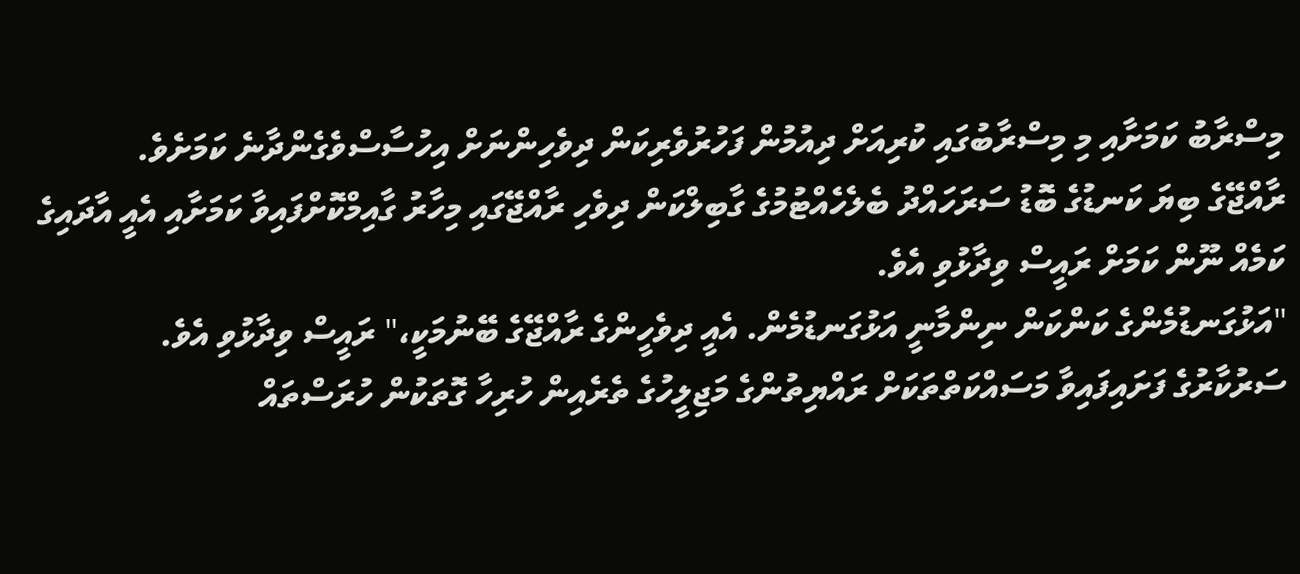މިސްރާބު ކަމަށާއި މި މިސްރާބުގައި ކުރިއަށް ދިއުމުން ފަހުރުވެރިކަން ދިވެހިންނަށް އިހުސާސްވެގެންދާނެ ކަމަށެވެ.
ރާއްޖޭގެ ބިޔަ ކަނޑުގެ ބޮޑު ސަރަހައްދު ބެލެހެއްޓުމުގެ ގާބިލްކަން ދިވެހި ރާއްޖޭގައި މިހާރު ގާއިމްކޮށްފައިވާ ކަމަށާއި އެއީ އާދައިގެ ކަމެއް ނޫން ކަމަށް ރައީސް ވިދާޅުވި އެވެ.
"އަޅުގަނޑުމެންގެ ކަންކަން ނިންމާނީ އަޅުގަނޑުމެން. އެއީ ދިވެހީންގެ ރާއްޖޭގެ ބޭނުމަކީ،" ރައީސް ވިދާޅުވި އެވެ.
ސަރުކާރުގެ ފަށައިފައިވާ މަސައްކަތްތަކަށް ރައްޔިތުންގެ މަޖިލީހުގެ ތެރެއިން ހުރިހާ ގޮތަކުން ހުރަސްތައް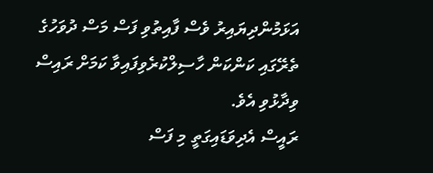އަޅަމުންދިޔައިރު ވެސް ފާއިތުވި ފަސް މަސް ދުވަހުގެ ތެރޭގައި ކަންކަން ހާސިލްކުރެވިފައިވާ ކަމަށް ރައިސް ވިދާޅުވި އެވެ.
ރައީސް އެދިވަޑައިގަތީ މި ފަސް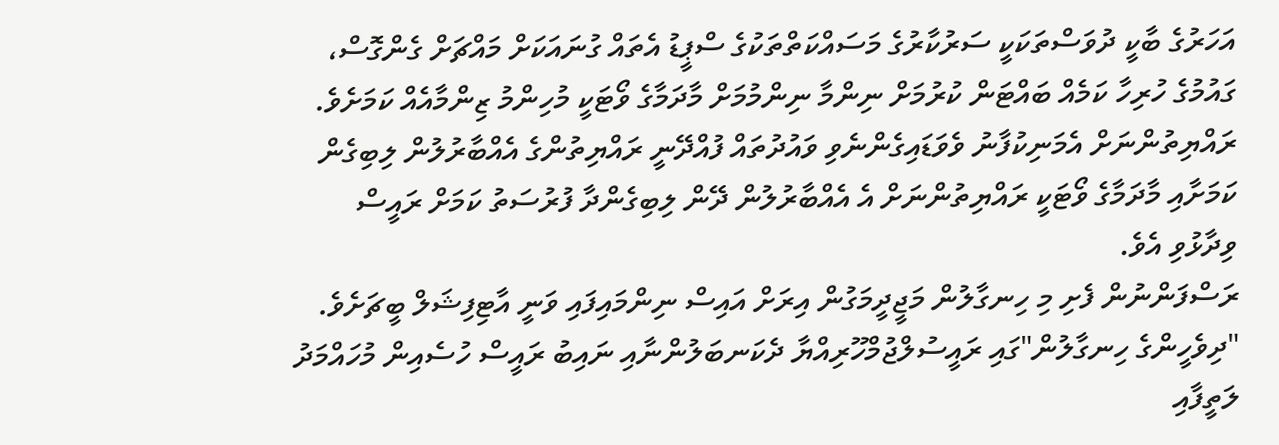އަހަރުގެ ބާކީ ދުވަސްތަކަކީ ސަރުކާރުގެ މަސައްކަތްތަކުގެ ސްޕީޑު އެތައް ގުނައަކަށް މައްޗަށް ގެންގޮސް، ގައުމުގެ ހުރިހާ ކަމެއް ބައްޓަން ކުރުމަށް ނިންމާ ނިންމުމަށް މާދަމާގެ ވޯޓަކީ މުހިންމު ޒިންމާއެއް ކަމަށެވެ.
ރައްޔިތުންނަށް އެމަނިކުފާނު ވެވަޑައިގެންނެވި ވައުދުތައް ފުއްދޭނީ ރައްޔިތުންގެ އެއްބާރުލުން ލިބިގެން ކަމަށާއި މާދަމާގެ ވޯޓަކީ ރައްޔިތުންނަށް އެ އެއްބާރުލުން ދޭން ލިބިގެންދާ ފުރުސަތު ކަމަށް ރައީސް ވިދާޅުވި އެވެ.
ރަސްފަންނުން ފެށި މި ހިނގާލުން މަޖީދީމަގުން އިރަށް އައިސް ނިންމައިފައި ވަނީ އާޓިފިޝަލް ބީޗަށެވެ. "ދިވެހީންގެ ހިނގާލުން"ގައި ރައީސުލްޖުމްހޫރިއްޔާ ދެކަނބަލުންނާއި ނައިބު ރައީސް ހުސެއިން މުހައްމަދު ލަތީފާއި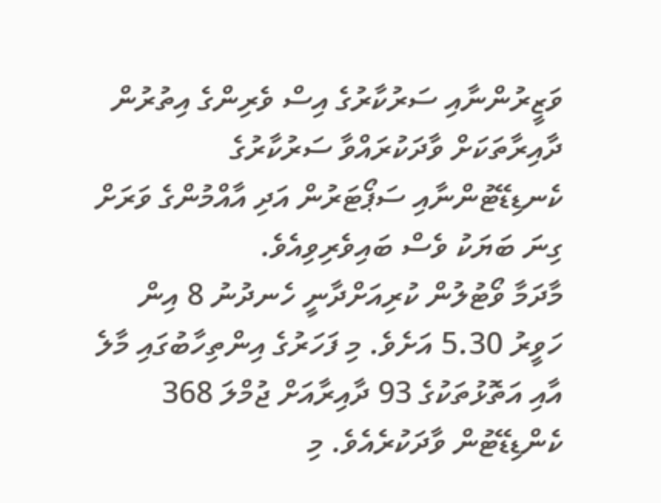ވަޒީރުންނާއި ސަރުކާރުގެ އިސް ވެރިންގެ އިތުރުން ދާއިރާތަކަށް ވާދަކުރައްވާ ސަރުކާރުގެ ކެނޑިޑޭޓުންނާއި ސަޕޯޓަރުން އަދި އާއްމުންގެ ވަރަށް ގިނަ ބަޔަކު ވެސް ބައިވެރިވިއެވެ.
މާދަމާ ވޯޓުލުން ކުރިއަށްދާނީ ހެނދުނު 8 އިން ހަވީރު 5.30 އަށެވެ. މި ފަހަރުގެ އިންތިހާބުގައި މާލެ އާއި އަތޮޅުތަކުގެ 93 ދާއިރާއަށް ޖުމްލަ 368 ކެންޑިޑޭޓުން ވާދަކުރެއެވެ. މި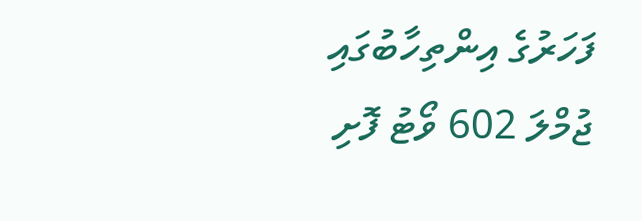ފަހަރުގެ އިންތިހާބުގައި ޖުމްލަ 602 ވޯޓު ފޮށި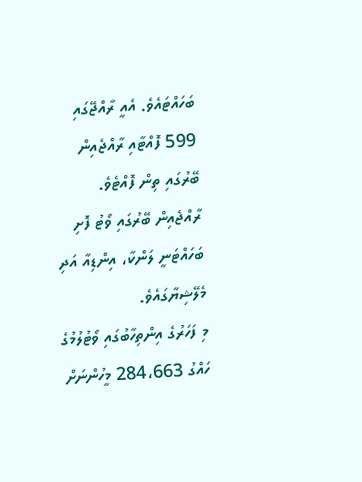ބަހައްޓައެވެ. އެއީ ރާއްޖޭގައި 599 ފޮއްޓާއި ރާއްޖެއިން ބޭރުގައި ތިން ފޮއްޓެވެ. ރާއްޖެއިން ބޭރުގައި ވޯޓު ފޮށި ބަހައްޓަނީ ލަންކާ، އިންޑިއާ އަދި މެލޭޝިޔާގައެވެ.
މި ފަހަރުގެ އިންތިހާބުގައި ވޯޓުލުމުގެ ހައްގު 284،663 މީހުންނަށް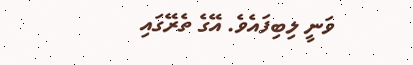ވަނީ ލިބިފައެވެ. އޭގެ ތެރޭގައި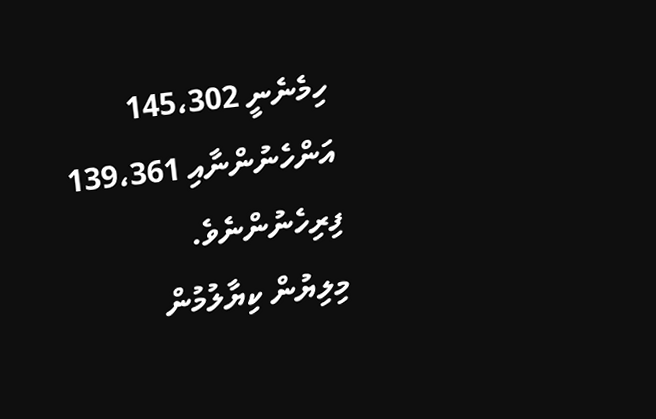ހިމެނެނީ 145،302 އަންހެނުންނާއި 139،361 ފިރިހެނުންނެވެ.
މިލިޔުން ކިޔާލުމުން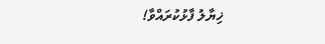ޚިޔާލު ފާޅުކުރައްވާ!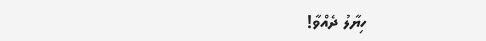ހިޔާލު ދެއްވާ!